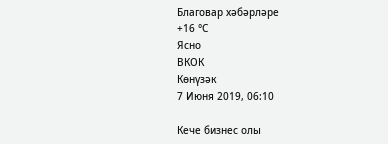Благовар хәбәрләре
+16 °С
Ясно
ВКОК
Көнүзәк
7 Июня 2019, 06:10

Кече бизнес олы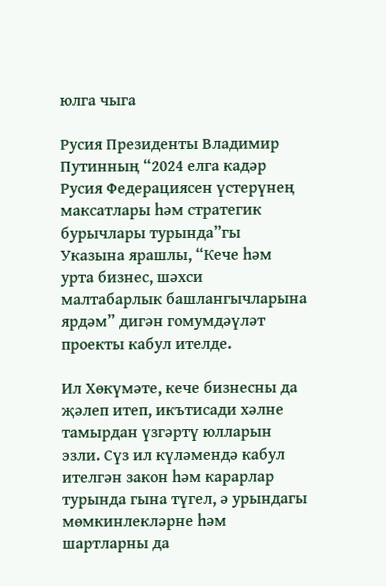юлга чыга

Русия Президенты Владимир Путинның “2024 елга кадәр Русия Федерациясен үстерүнең максатлары һәм стратегик бурычлары турында”гы Указына ярашлы, “Кече һәм урта бизнес, шәхси малтабарлык башлангычларына ярдәм” дигән гомумдәүләт проекты кабул ителде.

Ил Хөкүмәте, кече бизнесны да җәлеп итеп, икътисади хәлне тамырдан үзгәртү юлларын эзли. Сүз ил күләмендә кабул ителгән закон һәм карарлар турында гына түгел, ә урындагы мөмкинлекләрне һәм шартларны да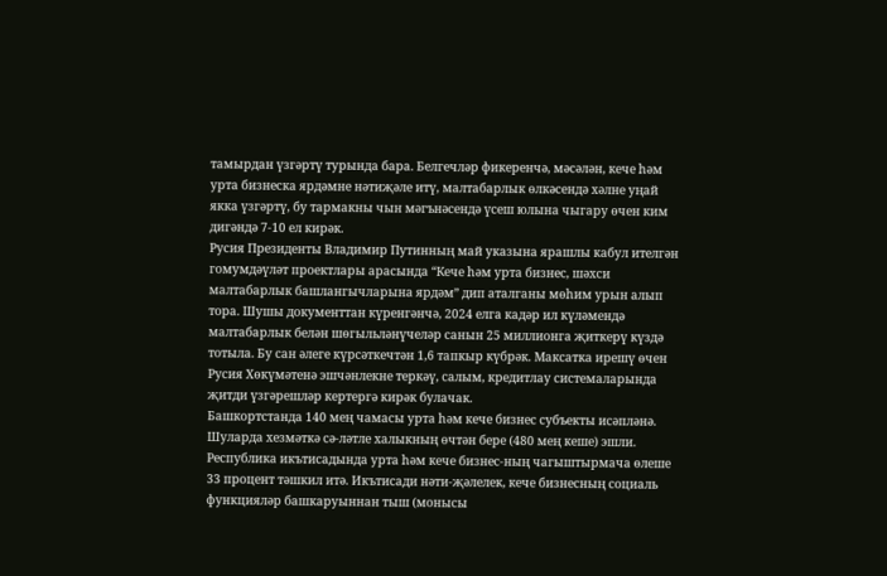тамырдан үзгәртү турында бара. Белгечләр фикеренчә, мәсәлән, кече һәм урта бизнеска ярдәмне нәтиҗәле итү, малтабарлык өлкәсендә хәлне уңай якка үзгәртү, бу тармакны чын мәгънәсендә үсеш юлына чыгару өчен ким дигәндә 7-10 ел кирәк.
Русия Президенты Владимир Путинның май указына ярашлы кабул ителгән гомумдәүләт проектлары арасында “Кече һәм урта бизнес, шәхси малтабарлык башлангычларына ярдәм” дип аталганы мөһим урын алып тора. Шушы документтан күренгәнчә, 2024 елга кадәр ил күләмендә малтабарлык белән шөгыльләнүчеләр санын 25 миллионга җиткерү күздә тотыла. Бу сан әлеге күрсәткечтән 1,6 тапкыр күбрәк. Максатка ирешү өчен Русия Хөкүмәтенә эшчәнлекне теркәү, салым, кредитлау системаларында җитди үзгәрешләр кертергә кирәк булачак.
Башкортстанда 140 мең чамасы урта һәм кече бизнес субъекты исәпләнә. Шуларда хезмәткә сә-ләтле халыкның өчтән бере (480 мең кеше) эшли. Республика икътисадында урта һәм кече бизнес-ның чагыштырмача өлеше 33 процент тәшкил итә. Икътисади нәти-җәлелек, кече бизнесның социаль функцияләр башкаруыннан тыш (монысы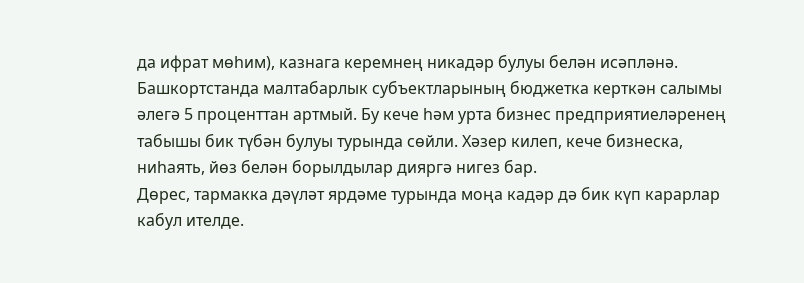да ифрат мөһим), казнага керемнең никадәр булуы белән исәпләнә. Башкортстанда малтабарлык субъектларының бюджетка керткән салымы әлегә 5 проценттан артмый. Бу кече һәм урта бизнес предприятиеләренең табышы бик түбән булуы турында сөйли. Хәзер килеп, кече бизнеска, ниһаять, йөз белән борылдылар дияргә нигез бар.
Дөрес, тармакка дәүләт ярдәме турында моңа кадәр дә бик күп карарлар кабул ителде.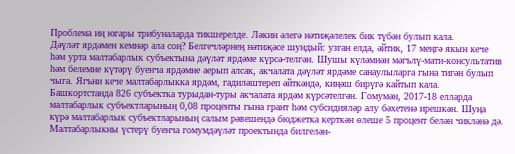Проблема иң югары трибуналарда тикшерелде. Ләкин әлегә нәтиҗәлелек бик түбән булып кала.
Дәүләт ярдәмен кемнәр ала соң? Белгечләрнең нәтиҗәсе шундый: узган елда, әйтик, 17 меңгә якын кече һәм урта малтабарлык субъектына дәүләт ярдәме күрсә-телгән. Шушы күләмнән мәгълү-мати-консультатив һәм белемне күтәрү буенча ярдәмне аерып алсак, акчалата дәүләт ярдәме санаулыларга гына тигән булып чыга. Ягъни кече малтабарлыкка ярдәм, гадиләштереп әйткәндә, киңәш бирүгә кайтып кала. Башкортстанда 826 субъектка турыдан-туры акчалата ярдәм күрсәтелгән. Гомумән, 2017-18 елларда малтабарлык субъектларының 0,08 проценты гына грант һәм субсидияләр алу бәхетенә ирешкән. Шуңа күрә малтабарлык субъектларының салым рәвешендә бюджетка керткән өлеше 5 процент белән чикләнә дә.
Малтабарлыкны үстерү буенча гомумдәүләт проектында билгелән-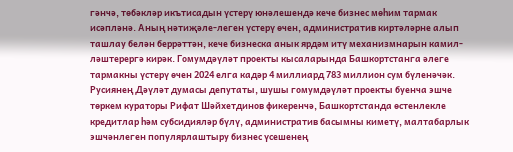гәнчә, төбәкләр икътисадын үстерү юнәлешендә кече бизнес мөһим тармак исәпләнә. Аның нәтиҗәле-леген үстерү өчен, административ киртәләрне алып ташлау белән беррәттән, кече бизнеска анык ярдәм итү механизмнарын камил-ләштерергә кирәк. Гомумдәүләт проекты кысаларында Башкортстанга әлеге тармакны үстерү өчен 2024 елга кадәр 4 миллиард 783 миллион сум бүленәчәк.
Русиянең Дәүләт думасы депутаты, шушы гомумдәүләт проекты буенча эшче төркем кураторы Рифат Шәйхетдинов фикеренчә, Башкортстанда өстенлекле кредитлар һәм субсидияләр бүлү, административ басымны киметү, малтабарлык эшчәнлеген популярлаштыру бизнес үсешенең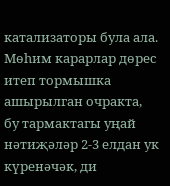катализаторы була ала. Мөһим карарлар дөрес итеп тормышка ашырылган очракта, бу тармактагы уңай нәтиҗәләр 2-3 елдан ук күренәчәк, ди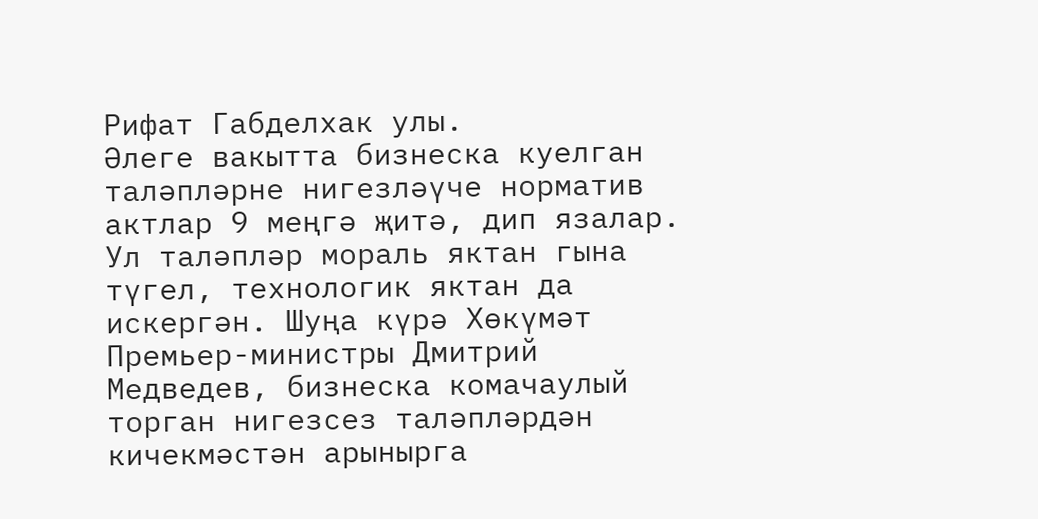Рифат Габделхак улы.
Әлеге вакытта бизнеска куелган таләпләрне нигезләүче норматив актлар 9 меңгә җитә, дип язалар. Ул таләпләр мораль яктан гына түгел, технологик яктан да искергән. Шуңа күрә Хөкүмәт Премьер-министры Дмитрий Медведев, бизнеска комачаулый торган нигезсез таләпләрдән кичекмәстән арынырга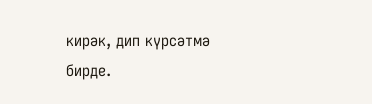кирәк, дип күрсәтмә бирде.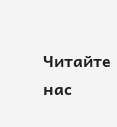Читайте нас